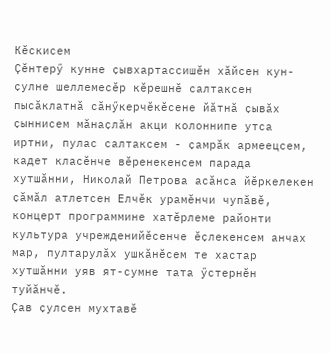Кӗскисем
Ҫӗнтерӳ кунне ҫывхартассишӗн хӑйсен кун-ҫулне шеллемесӗр кӗрешнӗ салтаксен пысӑклатнӑ сӑнӳкерчӗкӗсене йӑтнӑ ҫывӑх ҫыннисем мӑнаҫлӑн акци колоннипе утса иртни, пулас салтаксем - ҫамрӑк армеецсем, кадет класӗнче вӗренекенсем парада хутшӑнни, Николай Петрова асӑнса йӗркелекен ҫӑмӑл атлетсен Елчӗк урамӗнчи чупӑвӗ, концерт программине хатӗрлеме районти культура учрежденийӗсенче ӗҫлекенсем анчах мар, пултарулӑх ушкӑнӗсем те хастар хутшӑнни уяв ят-сумне тата ӳстернӗн туйӑнчӗ.
Ҫав ҫулсен мухтавӗ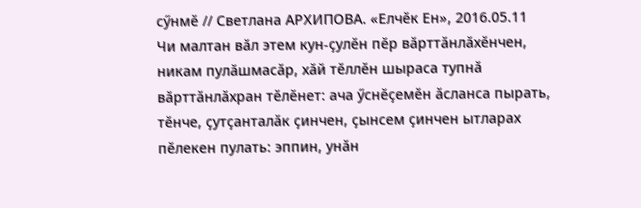сӳнмӗ // Светлана АРХИПОВА. «Елчӗк Ен», 2016.05.11
Чи малтан вӑл этем кун-ҫулӗн пӗр вӑрттӑнлӑхӗнчен, никам пулӑшмасӑр, хӑй тӗллӗн шыраса тупнӑ вӑрттӑнлӑхран тӗлӗнет: ача ӳснӗҫемӗн ӑсланса пырать, тӗнче, ҫутҫанталӑк ҫинчен, ҫынсем ҫинчен ытларах пӗлекен пулать: эппин, унӑн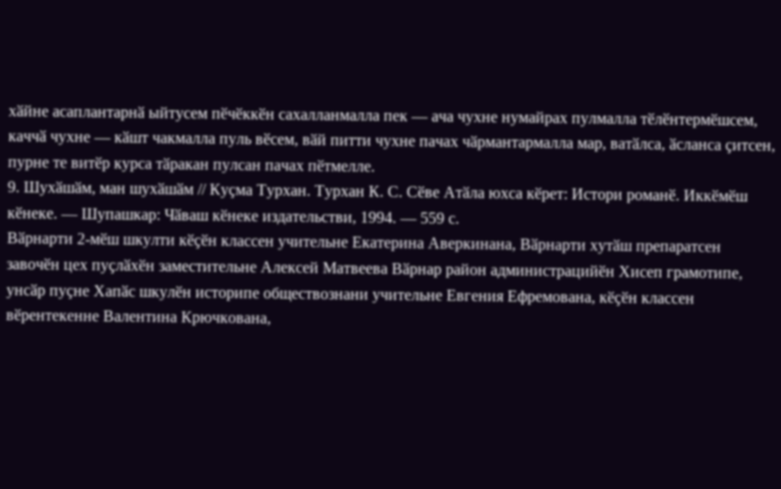хӑйне асаплантарнӑ ыйтусем пӗчӗккӗн сахалланмалла пек — ача чухне нумайрах пулмалла тӗлӗнтермӗшсем, каччӑ чухне — кӑшт чакмалла пуль вӗсем, вӑй питти чухне пачах чӑрмантармалла мар, ватӑлса, ӑсланса ҫитсен, пурне те витӗр курса тӑракан пулсан пачах пӗтмелле.
9. Шухӑшӑм, ман шухӑшӑм // Куҫма Турхан. Турхан К. С. Сӗве Атӑла юхса кӗрет: Истори романӗ. Иккӗмӗш кӗнеке. — Шупашкар: Чӑваш кӗнеке издательстви, 1994. — 559 с.
Вӑрнарти 2-мӗш шкулти кӗҫӗн классен учительне Екатерина Аверкинана, Вӑрнарти хутӑш препаратсен завочӗн цех пуҫлӑхӗн заместительне Алексей Матвеева Вӑрнар район администрацийӗн Хисеп грамотипе, унсӑр пуҫне Хапӑс шкулӗн историпе обществознани учительне Евгения Ефремована, кӗҫӗн классен вӗрентекенне Валентина Крючкована,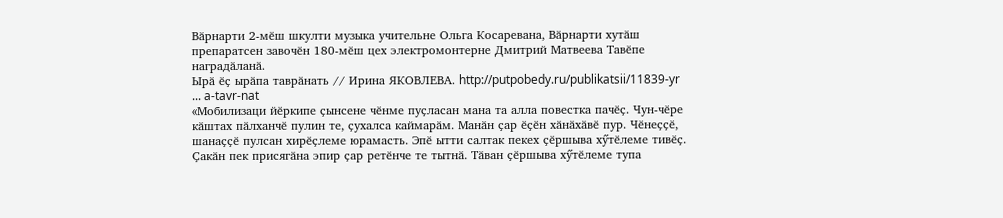Вӑрнарти 2-мӗш шкулти музыка учительне Ольга Косаревана, Вӑрнарти хутӑш препаратсен завочӗн 180-мӗш цех электромонтерне Дмитрий Матвеева Тавӗпе наградӑланӑ.
Ырӑ ӗҫ ырӑпа таврӑнать // Ирина ЯКОВЛЕВА. http://putpobedy.ru/publikatsii/11839-yr ... a-tavr-nat
«Мобилизаци йӗркипе ҫынсене чӗнме пуҫласан мана та алла повестка пачӗҫ. Чун-чӗре кӑштах пӑлханчӗ пулин те, ҫухалса каймарӑм. Манӑн ҫар ӗҫӗн хӑнӑхӑвӗ пур. Чӗнеҫҫӗ, шанаҫҫӗ пулсан хирӗҫлеме юрамасть. Эпӗ ытти салтак пекех ҫӗршыва хӳтӗлеме тивӗҫ. Ҫакӑн пек присягӑна эпир ҫар ретӗнче те тытнӑ. Тӑван ҫӗршыва хӳтӗлеме тупа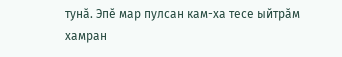тунӑ. Эпӗ мар пулсан кам-ха тесе ыйтрӑм хамран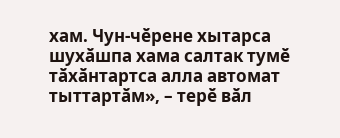хам. Чун-чӗрене хытарса шухӑшпа хама салтак тумӗ тӑхӑнтартса алла автомат тыттартӑм», – терӗ вӑл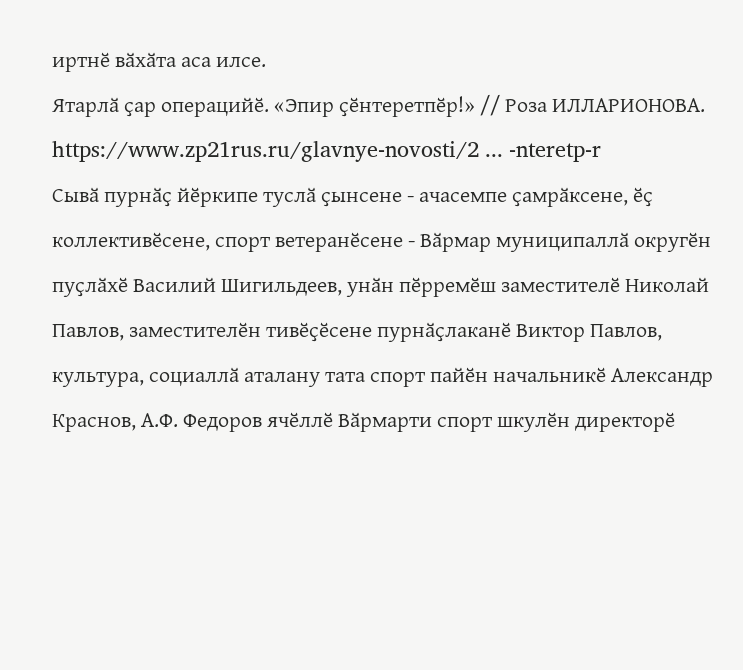иртнӗ вӑхӑта аса илсе.
Ятарлӑ ҫар операцийӗ. «Эпир ҫӗнтеретпӗр!» // Роза ИЛЛАРИОНОВА. https://www.zp21rus.ru/glavnye-novosti/2 ... -nteretp-r
Сывӑ пурнӑҫ йӗркипе туслӑ ҫынсене - ачасемпе ҫамрӑксене, ӗҫ коллективӗсене, спорт ветеранӗсене - Вӑрмар муниципаллӑ округӗн пуҫлӑхӗ Василий Шигильдеев, унӑн пӗрремӗш заместителӗ Николай Павлов, заместителӗн тивӗҫӗсене пурнӑҫлаканӗ Виктор Павлов, культура, социаллӑ аталану тата спорт пайӗн начальникӗ Александр Краснов, А.Ф. Федоров ячӗллӗ Вӑрмарти спорт шкулӗн директорӗ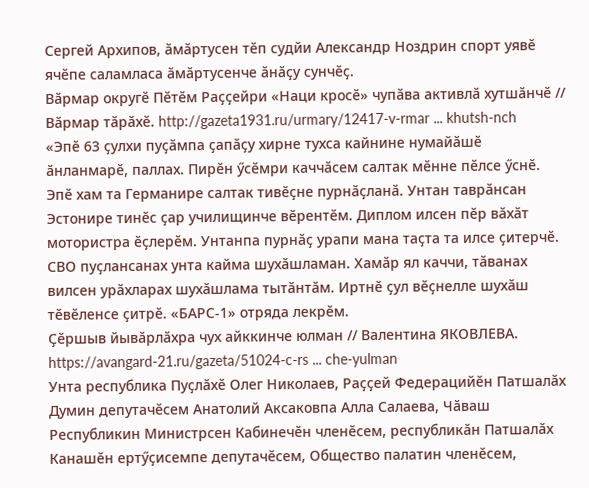Сергей Архипов, ӑмӑртусен тӗп судйи Александр Ноздрин спорт уявӗ ячӗпе саламласа ӑмӑртусенче ӑнӑҫу сунчӗҫ.
Вӑрмар округӗ Пӗтӗм Раҫҫейри «Наци кросӗ» чупӑва активлӑ хутшӑнчӗ // Вӑрмар тӑрӑхӗ. http://gazeta1931.ru/urmary/12417-v-rmar ... khutsh-nch
«Эпӗ 63 ҫулхи пуҫӑмпа ҫапӑҫу хирне тухса кайнине нумайӑшӗ ӑнланмарӗ, паллах. Пирӗн ӳсӗмри каччӑсем салтак мӗнне пӗлсе ӳснӗ. Эпӗ хам та Германире салтак тивӗҫне пурнӑҫланӑ. Унтан таврӑнсан Эстонире тинӗс ҫар училищинче вӗрентӗм. Диплом илсен пӗр вӑхӑт мотористра ӗҫлерӗм. Унтанпа пурнӑҫ урапи мана таҫта та илсе ҫитерчӗ. СВО пуҫлансанах унта кайма шухӑшламан. Хамӑр ял каччи, тӑванах вилсен урӑхларах шухӑшлама тытӑнтӑм. Иртнӗ ҫул вӗҫнелле шухӑш тӗвӗленсе ҫитрӗ. «БАРС-1» отряда лекрӗм.
Ҫӗршыв йывӑрлӑхра чух айккинче юлман // Валентина ЯКОВЛЕВА. https://avangard-21.ru/gazeta/51024-c-rs ... che-yulman
Унта республика Пуҫлӑхӗ Олег Николаев, Раҫҫей Федерацийӗн Патшалӑх Думин депутачӗсем Анатолий Аксаковпа Алла Салаева, Чӑваш Республикин Министрсен Кабинечӗн членӗсем, республикӑн Патшалӑх Канашӗн ертӳҫисемпе депутачӗсем, Общество палатин членӗсем,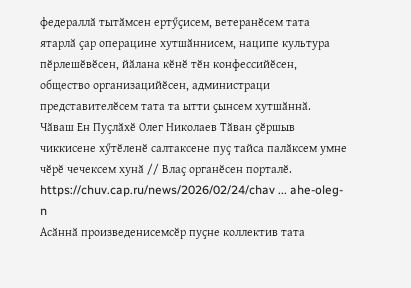федераллӑ тытӑмсен ертӳҫисем, ветеранӗсем тата ятарлӑ ҫар операцине хутшӑннисем, наципе культура пӗрлешӗвӗсен, йӑлана кӗнӗ тӗн конфессийӗсен, общество организацийӗсен, администраци представителӗсем тата та ытти ҫынсем хутшӑннӑ.
Чӑваш Ен Пуҫлӑхӗ Олег Николаев Тӑван ҫӗршыв чиккисене хӳтӗленӗ салтаксене пуҫ тайса палӑксем умне чӗрӗ чечексем хунӑ // Влаҫ органӗсен порталӗ. https://chuv.cap.ru/news/2026/02/24/chav ... ahe-oleg-n
Асӑннӑ произведенисемсӗр пуҫне коллектив тата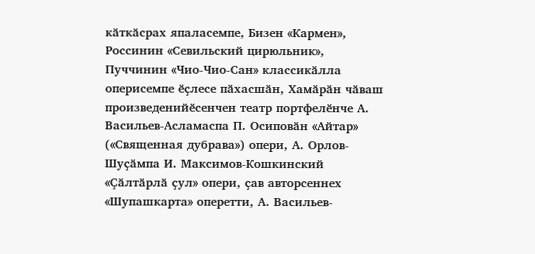кӑткӑсрах япаласемпе, Бизен «Кармен», Россинин «Севильский цирюльник», Пуччинин «Чио-Чио-Сан» классикӑлла оперисемпе ӗҫлесе пӑхасшӑн, Хамӑрӑн чӑваш произведенийӗсенчен театр портфелӗнче А. Васильев-Асламаспа П. Осиповӑн «Айтар» («Священная дубрава») опери, А. Орлов-Шуҫӑмпа И. Максимов-Кошкинский «Ҫӑлтӑрлӑ ҫул» опери, ҫав авторсеннех «Шупашкарта» оперетти, А. Васильев-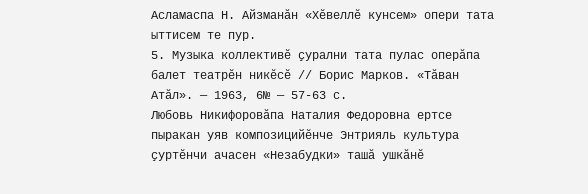Асламаспа Н. Айзманӑн «Хӗвеллӗ кунсем» опери тата ыттисем те пур.
5. Музыка коллективӗ ҫурални тата пулас оперӑпа балет театрӗн никӗсӗ // Борис Марков. «Тӑван Атӑл». — 1963, 6№ — 57-63 с.
Любовь Никифоровӑпа Наталия Федоровна ертсе пыракан уяв композицийӗнче Энтрияль культура ҫуртӗнчи ачасен «Незабудки» ташӑ ушкӑнӗ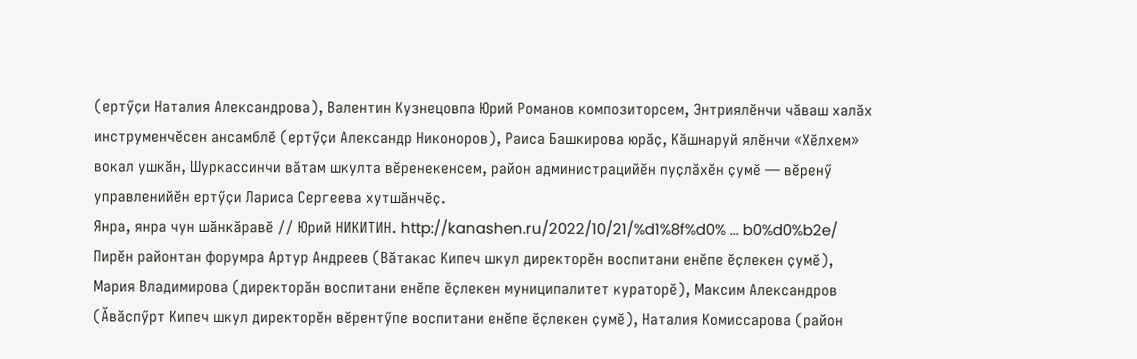(ертӳҫи Наталия Александрова), Валентин Кузнецовпа Юрий Романов композиторсем, Энтриялӗнчи чӑваш халӑх инструменчӗсен ансамблӗ (ертӳҫи Александр Никоноров), Раиса Башкирова юрӑҫ, Кӑшнаруй ялӗнчи «Хӗлхем» вокал ушкӑн, Шуркассинчи вӑтам шкулта вӗренекенсем, район администрацийӗн пуҫлӑхӗн ҫумӗ — вӗренӳ управленийӗн ертӳҫи Лариса Сергеева хутшӑнчӗҫ.
Янра, янра чун шӑнкӑравӗ // Юрий НИКИТИН. http://kanashen.ru/2022/10/21/%d1%8f%d0% ... b0%d0%b2e/
Пирӗн районтан форумра Артур Андреев (Вӑтакас Кипеч шкул директорӗн воспитани енӗпе ӗҫлекен ҫумӗ), Мария Владимирова (директорӑн воспитани енӗпе ӗҫлекен муниципалитет кураторӗ), Максим Александров (Ӑвӑспӳрт Кипеч шкул директорӗн вӗрентӳпе воспитани енӗпе ӗҫлекен ҫумӗ), Наталия Комиссарова (район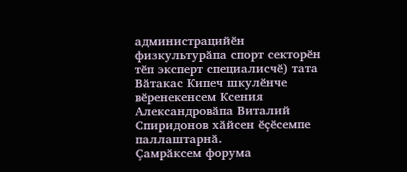администрацийӗн физкультурӑпа спорт секторӗн тӗп эксперт специалисчӗ) тата Вӑтакас Кипеч шкулӗнче вӗренекенсем Ксения Александровӑпа Виталий Спиридонов хӑйсен ӗҫӗсемпе паллаштарнӑ.
Ҫамрӑксем форума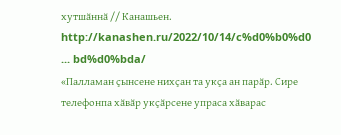хутшӑннӑ // Канашьен. http://kanashen.ru/2022/10/14/c%d0%b0%d0 ... bd%d0%bda/
«Палламан ҫынсене нихҫан та укҫа ан парӑр. Сире телефонпа хӑвӑр укҫӑрсене упраса хӑварас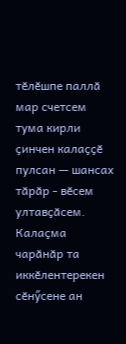тӗлӗшпе паллӑ мар счетсем тума кирли ҫинчен калаҫҫӗ пулсан — шансах тӑрӑр - вӗсем ултавҫӑсем. Калаҫма чарӑнӑр та иккӗлентерекен сӗнӳсене ан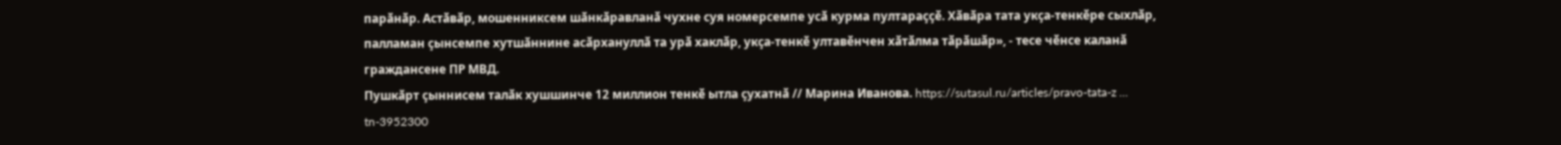парӑнӑр. Астӑвӑр, мошенниксем шӑнкӑравланӑ чухне суя номерсемпе усӑ курма пултараҫҫӗ. Хӑвӑра тата укҫа-тенкӗре сыхлӑр, палламан ҫынсемпе хутшӑннине асӑрхануллӑ та урӑ хаклӑр, укҫа-тенкӗ ултавӗнчен хӑтӑлма тӑрӑшӑр», - тесе чӗнсе каланӑ граждансене ПР МВД.
Пушкӑрт ҫыннисем талӑк хушшинче 12 миллион тенкӗ ытла ҫухатнӑ // Марина Иванова. https://sutasul.ru/articles/pravo-tata-z ... tn-3952300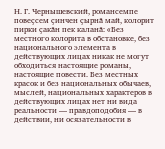Н. Г. Чернышевский, романсемпе повеҫсем ҫинчен ҫырнӑ май, колорит пирки ҫакӑн пек каланӑ: «Без местного колорита в обстановке, без национального элемента в действующих лицах никак не могут обходиться настоящие романы, настоящие повести. Без местных красок и без национальных обычаев, мыслей, национальных характеров в действующих лицах нет ни вида реальности — правдоподобия — в действии, ни осязательности в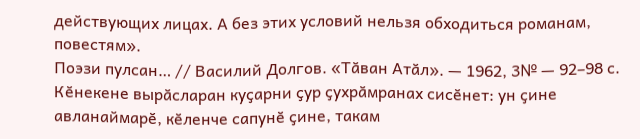действующих лицах. А без этих условий нельзя обходиться романам, повестям».
Поэзи пулсан… // Василий Долгов. «Тӑван Атӑл». — 1962, 3№ — 92–98 с.
Кӗнекене вырӑсларан куҫарни ҫур ҫухрӑмранах сисӗнет: ун ҫине авланаймарӗ, кӗленче сапунӗ ҫине, такам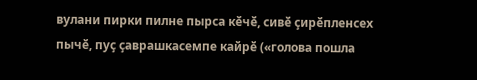вулани пирки пилне пырса кӗчӗ, сивӗ ҫирӗпленсех пычӗ, пуҫ ҫаврашкасемпе кайрӗ («голова пошла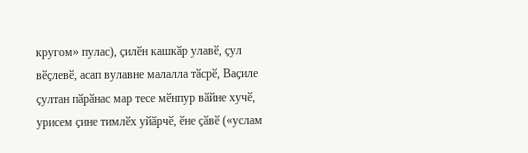кругом» пулас), ҫилӗн кашкӑр улавӗ, ҫул вӗҫлевӗ, асап вулавне малалла тӑсрӗ, Ваҫиле ҫултан пӑрӑнас мар тесе мӗнпур вӑйне хучӗ, урисем ҫине тимлӗх уйӑрчӗ, ӗне ҫӑвӗ («услам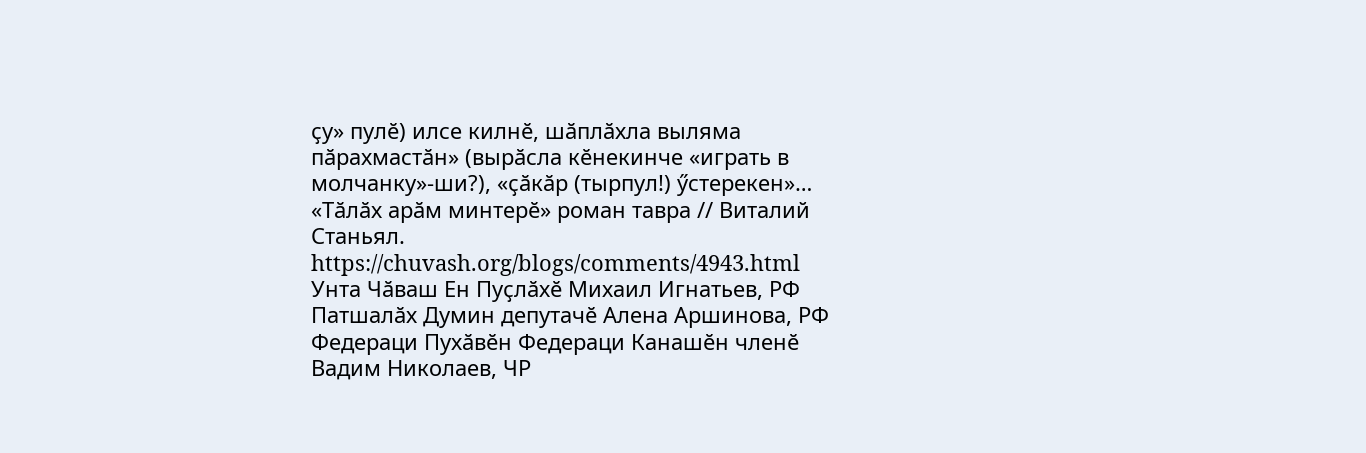ҫу» пулӗ) илсе килнӗ, шӑплӑхла выляма пӑрахмастӑн» (вырӑсла кӗнекинче «играть в молчанку»-ши?), «ҫӑкӑр (тырпул!) ӳстерекен»…
«Тӑлӑх арӑм минтерӗ» роман тавра // Виталий Станьял. https://chuvash.org/blogs/comments/4943.html
Унта Чӑваш Ен Пуҫлӑхӗ Михаил Игнатьев, РФ Патшалӑх Думин депутачӗ Алена Аршинова, РФ Федераци Пухӑвӗн Федераци Канашӗн членӗ Вадим Николаев, ЧР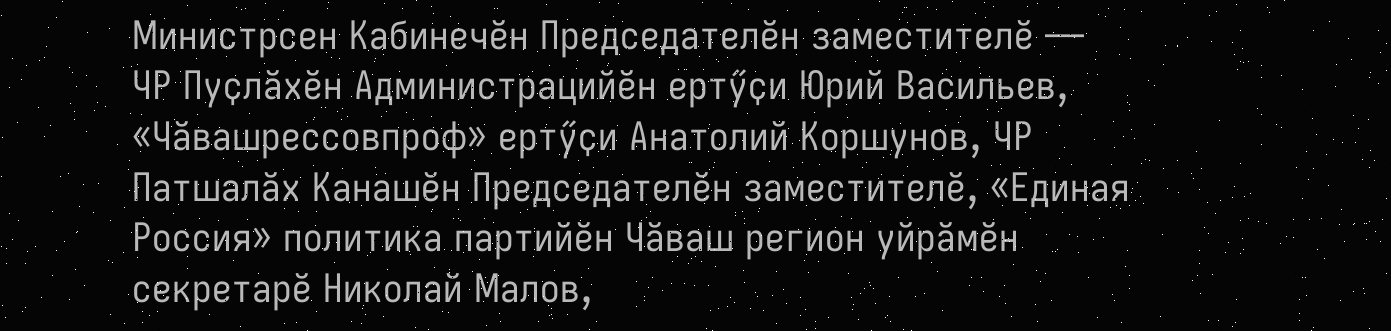Министрсен Кабинечӗн Председателӗн заместителӗ — ЧР Пуҫлӑхӗн Администрацийӗн ертӳҫи Юрий Васильев, «Чӑвашрессовпроф» ертӳҫи Анатолий Коршунов, ЧР Патшалӑх Канашӗн Председателӗн заместителӗ, «Единая Россия» политика партийӗн Чӑваш регион уйрӑмӗн секретарӗ Николай Малов,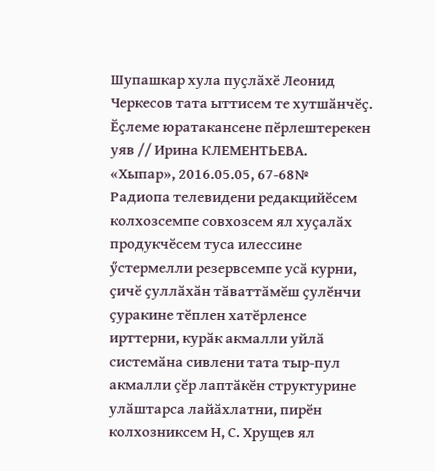Шупашкар хула пуҫлӑхӗ Леонид Черкесов тата ыттисем те хутшӑнчӗҫ.
Ӗҫлеме юратакансене пӗрлештерекен уяв // Ирина КЛЕМЕНТЬЕВА. «Хыпар», 2016.05.05, 67-68№
Радиопа телевидени редакцийӗсем колхозсемпе совхозсем ял хуҫалӑх продукчӗсем туса илессине ӳстермелли резервсемпе усӑ курни, ҫичӗ ҫуллӑхӑн тӑваттӑмӗш ҫулӗнчи ҫуракине тӗплен хатӗрленсе ирттерни, курӑк акмалли уйлӑ системӑна сивлени тата тыр-пул акмалли ҫӗр лаптӑкӗн структурине улӑштарса лайӑхлатни, пирӗн колхозниксем Н, С. Хрущев ял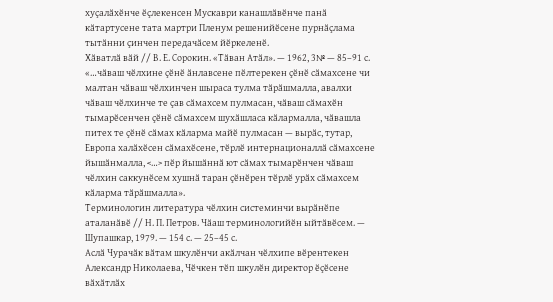хуҫалӑхӗнче ӗҫлекенсен Мускаври канашлӑвӗнче панӑ кӑтартусене тата мартри Пленум решенийӗсене пурнӑҫлама тытӑнни ҫинчен передачӑсем йӗркеленӗ.
Хӑватлӑ вӑй // В. Е. Сорокин. «Тӑван Атӑл». — 1962, 3№ — 85–91 с.
«…чӑваш чӗлхине ҫӗнӗ ӑнлавсене пӗлтерекен ҫӗнӗ сӑмахсене чи малтан чӑваш чӗлхинчен шыраса тулма тӑрӑшмалла, авалхи чӑваш чӗлхинче те ҫав сӑмахсем пулмасан, чӑваш сӑмахӗн тымарӗсенчен ҫӗнӗ сӑмахсем шухӑшласа кӑлармалла, чӑвашла питех те ҫӗнӗ сӑмах кӑларма майӗ пулмасан — вырӑс, тутар, Европа халӑхӗсен сӑмахӗсене, тӗрлӗ интернационаллӑ сӑмахсене йышӑнмалла, <…> пӗр йышӑннӑ ют сӑмах тымарӗнчен чӑваш чӗлхин саккунӗсем хушнӑ таран ҫӗнӗрен тӗрлӗ урӑх сӑмахсем кӑларма тӑрӑшмалла».
Терминологин литература чӗлхин системинчи вырӑнӗпе аталанӑвӗ // Н. П. Петров. Чӑаш терминологийӗн ыйтӑвӗсем. — Шупашкар, 1979. — 154 с. — 25–45 с.
Аслӑ Чурачӑк вӑтам шкулӗнчи акӑлчан чӗлхипе вӗрентекен Александр Николаева, Чӗчкен тӗп шкулӗн директор ӗҫӗсене вӑхӑтлӑх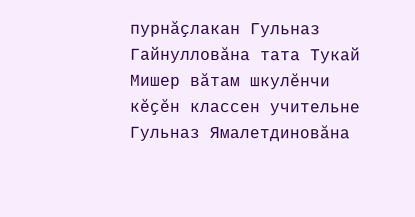пурнӑҫлакан Гульназ Гайнулловӑна тата Тукай Мишер вӑтам шкулӗнчи кӗҫӗн классен учительне Гульназ Ямалетдиновӑна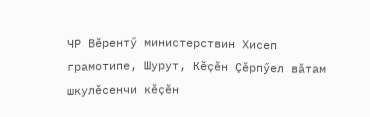ЧР Вӗрентӳ министерствин Хисеп грамотипе, Шурут, Кӗҫӗн Ҫӗрпӳел вӑтам шкулӗсенчи кӗҫӗн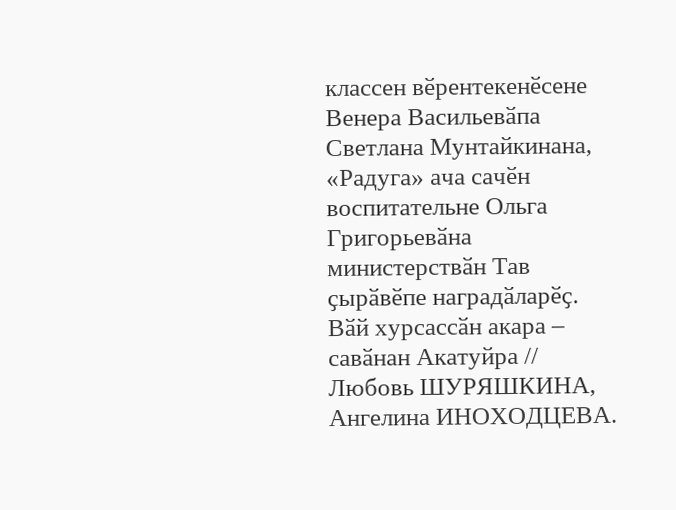классен вӗрентекенӗсене Венера Васильевӑпа Светлана Мунтайкинана, «Радуга» ача сачӗн воспитательне Ольга Григорьевӑна министерствӑн Тав ҫырӑвӗпе наградӑларӗҫ.
Вӑй хурсассӑн акара – савӑнан Акатуйра // Любовь ШУРЯШКИНА, Ангелина ИНОХОДЦЕВА.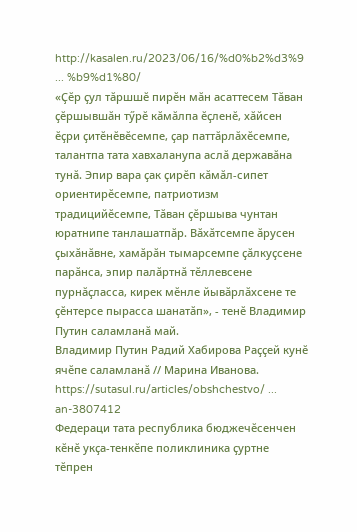http://kasalen.ru/2023/06/16/%d0%b2%d3%9 ... %b9%d1%80/
«Ҫӗр ҫул тӑршшӗ пирӗн мӑн асаттесем Тӑван ҫӗршывшӑн тӳрӗ кӑмӑлпа ӗҫленӗ, хӑйсен ӗҫри ҫитӗнӗвӗсемпе, ҫар паттӑрлӑхӗсемпе, талантпа тата хавхаланупа аслӑ державӑна тунӑ. Эпир вара ҫак ҫирӗп кӑмӑл-сипет ориентирӗсемпе, патриотизм традицийӗсемпе, Тӑван ҫӗршыва чунтан юратнипе танлашатпӑр. Вӑхӑтсемпе ӑрусен ҫыхӑнӑвне, хамӑрӑн тымарсемпе ҫӑлкуҫсене парӑнса, эпир палӑртнӑ тӗллевсене пурнӑҫласса, кирек мӗнле йывӑрлӑхсене те ҫӗнтерсе пырасса шанатӑп», - тенӗ Владимир Путин саламланӑ май.
Владимир Путин Радий Хабирова Раҫҫей кунӗ ячӗпе саламланӑ // Марина Иванова. https://sutasul.ru/articles/obshchestvo/ ... an-3807412
Федераци тата республика бюджечӗсенчен кӗнӗ укҫа-тенкӗпе поликлиника ҫуртне тӗпрен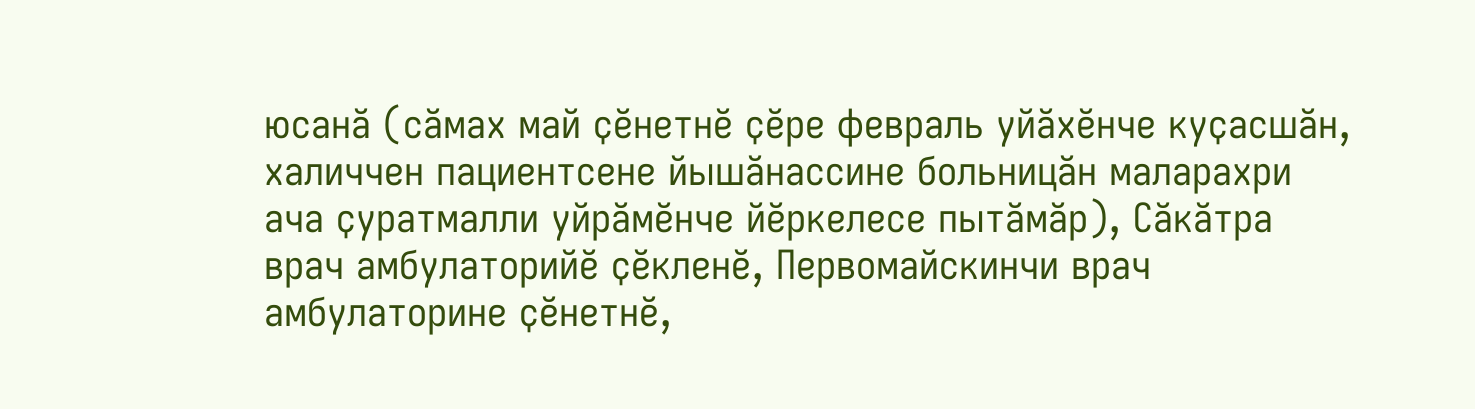юсанӑ (сӑмах май ҫӗнетнӗ ҫӗре февраль уйӑхӗнче куҫасшӑн, халиччен пациентсене йышӑнассине больницӑн маларахри ача ҫуратмалли уйрӑмӗнче йӗркелесе пытӑмӑр), Сӑкӑтра врач амбулаторийӗ ҫӗкленӗ, Первомайскинчи врач амбулаторине ҫӗнетнӗ,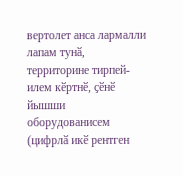вертолет анса лармалли лапам тунӑ, территорине тирпей-илем кӗртнӗ, ҫӗнӗ йышши оборудованисем (цифрлӑ икӗ рентген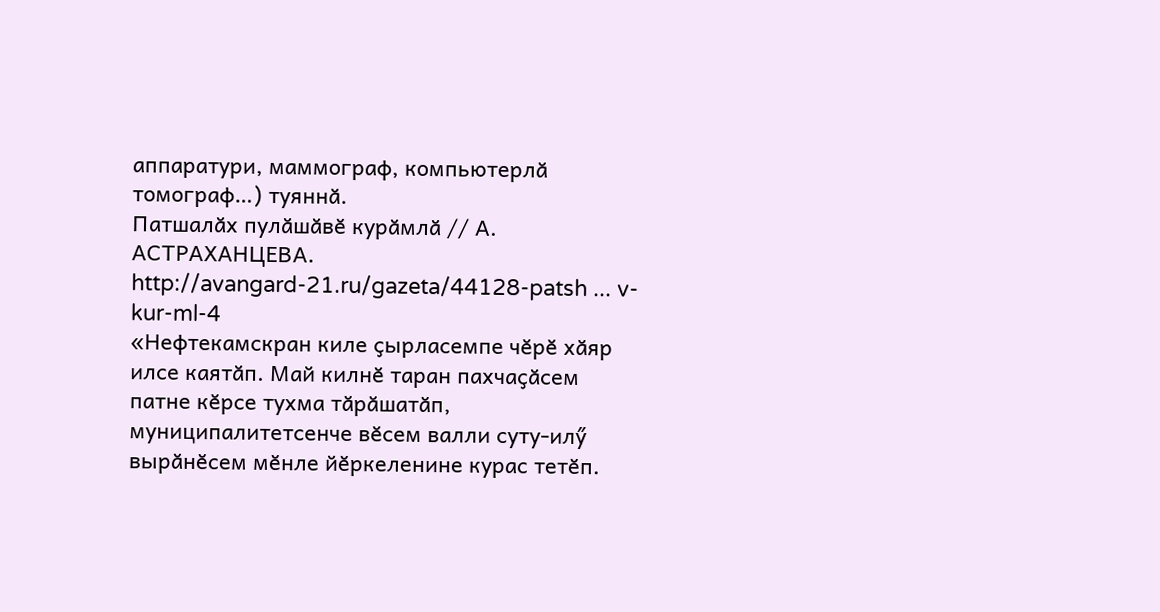аппаратури, маммограф, компьютерлӑ томограф…) туяннӑ.
Патшалӑх пулӑшӑвӗ курӑмлӑ // А. АСТРАХАНЦЕВА. http://avangard-21.ru/gazeta/44128-patsh ... v-kur-ml-4
«Нефтекамскран киле ҫырласемпе чӗрӗ хӑяр илсе каятӑп. Май килнӗ таран пахчаҫӑсем патне кӗрсе тухма тӑрӑшатӑп, муниципалитетсенче вӗсем валли суту-илӳ вырӑнӗсем мӗнле йӗркеленине курас тетӗп.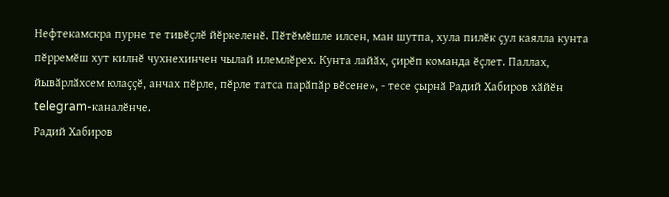Нефтекамскра пурне те тивӗҫлӗ йӗркеленӗ. Пӗтӗмӗшле илсен, ман шутпа, хула пилӗк ҫул каялла кунта пӗрремӗш хут килнӗ чухнехинчен чылай илемлӗрех. Кунта лайӑх, ҫирӗп команда ӗҫлет. Паллах, йывӑрлӑхсем юлаҫҫӗ, анчах пӗрле, пӗрле татса парӑпӑр вӗсене», - тесе ҫырнӑ Радий Хабиров хӑйӗн telegram-каналӗнче.
Радий Хабиров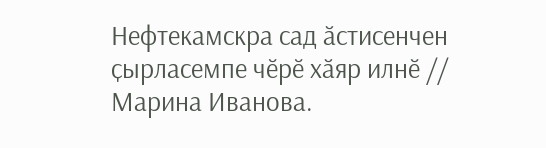Нефтекамскра сад ӑстисенчен ҫырласемпе чӗрӗ хӑяр илнӗ // Марина Иванова.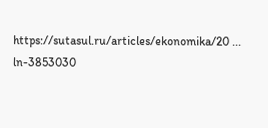https://sutasul.ru/articles/ekonomika/20 ... ln-3853030